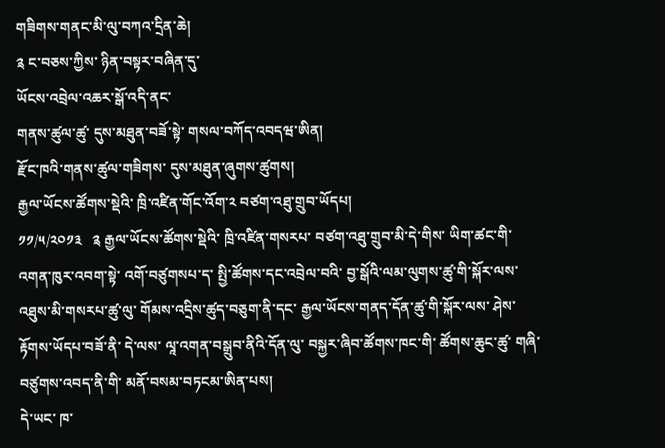གཟིགས་གནང་མི་ལུ་བཀའ་དྲིན་ཆེ།
༉ ང་བཅས་ཀྱིས་ ཉིན་བསྟར་བཞིན་དུ་
ཡོངས་འབྲེལ་འཆར་སྒོ་འདི་ནང་
གནས་ཚུལ་ཚུ་ དུས་མཐུན་བཟོ་སྟེ་ གསལ་བཀོད་འབདཝ་ཨིན།
རྫོང་ཁའི་གནས་ཚུལ་གཟིགས་ དུས་མཐུན་ཞུགས་ཚུགས།
རྒྱལ་ཡོངས་ཚོགས་སྡེའི་ ཁྲི་འཛིན་གོང་འོག་༢ བཙག་འཐུ་གྲུབ་ཡོདཔ།
༡༡/༥/༢༠༡༣   ༉ རྒྱལ་ཡོངས་ཚོགས་སྡེའི་ ཁྲི་འཛིན་གསརཔ་ བཙག་འཐུ་གྲུབ་མི་དེ་གིས་ ཡིག་ཚང་གི་ འགན་ཁུར་འབག་སྟེ་ འགོ་བཙུགསཔ་ད་ སྤྱི་ཚོགས་དང་འབྲེལ་བའི་ བྱ་སྒོའི་ལམ་ལུགས་ཚུ་གི་སྐོར་ལས་ འཐུས་མི་གསརཔ་ཚུ་ལུ་ གོམས་འདྲིས་ཚུད་བཅུག་ནི་དང་ རྒྱལ་ཡོངས་གནད་དོན་ཚུ་གི་སྐོར་ལས་ ཤེས་རྟོགས་ཡོདཔ་བཟོ་ནི་ དེ་ལས་ ལཱ་འགན་བསྒྲུབ་ནིའི་དོན་ལུ་ བསྐྱར་ཞིབ་ཚོགས་ཁང་གི་ ཚོགས་ཆུང་ཚུ་ གཞི་བཙུགས་འབད་ནི་གི་ མནོ་བསམ་བཏངམ་ཨིན་པས།
དེ་ཡང་ ཁ་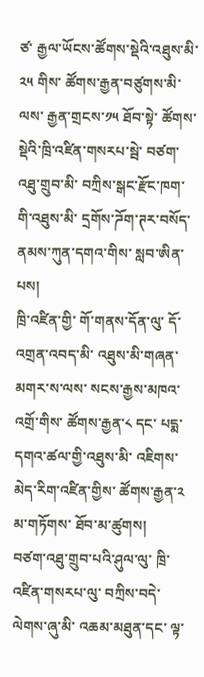ཙ་ རྒྱལ་ཡོངས་ཚོགས་སྡེའི་འཐུས་མི་༢༥ གིས་ ཚོགས་རྒྱན་བཙུགས་མི་ལས་ རྒྱན་གྲངས་༡༥ ཐོབ་སྟེ་ ཚོགས་སྡེའི་ཁྲི་འཛིན་གསརཔ་སྦེ་ བཙག་འཐུ་གྲུབ་མི་ བཀྲིས་སྒང་རྫོང་ཁག་གི་འཐུས་མི་ དྲགོས་ཌོག་ཊར་བསོད་ནམས་ཀུན་དགའ་གིས་ སླབ་ཨིན་པས།
ཁྲི་འཛིན་གྱི་ གོ་གནས་དོན་ལུ་ དོ་འགྲན་འབད་མི་ འཐུས་མི་གཞན་ མགར་ས་ལས་ སངས་རྒྱས་མཁའ་འགྲོ་གིས་ ཚོགས་རྒྱན་༨ དང་ པདྨ་དགའ་ཚལ་གྱི་འཐུས་མི་ འཇིགས་མེད་རིག་འཛིན་གྱིས་ ཚོགས་རྒྱན་༢ མ་གཏོགས་ ཐོབ་མ་ཚུགས།
བཙག་འཐུ་གྲུབ་པའི་ཤུལ་ལུ་ ཁྲི་འཛིན་གསརཔ་ལུ་ བཀྲིས་བདེ་ལེགས་ཞུ་མི་ འཆམ་མཐུན་དང་ ལྟ་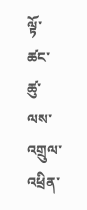ལྟོ་ཚང་ཚུ་ལས་ འགྲུལ་འཕྲིན་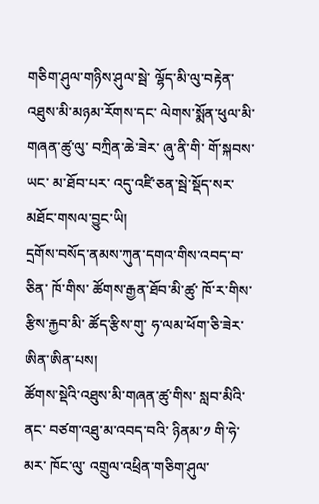གཅིག་ཤུལ་གཉིས་ཤུལ་སྦེ་ ལྷོད་མི་ལུ་བརྟེན་ འཐུས་མི་མཉམ་རོགས་དང་ ལེགས་སྨོན་ཕུལ་མི་ གཞན་ཚུ་ལུ་ བཀྲིན་ཆེ་ཟེར་ ཞུ་ནི་གི་ གོ་སྐབས་ཡང་ མ་ཐོབ་པར་ འདུ་འཛི་ཅན་སྦེ་སྡོད་སར་ མཐོང་གསལ་བྱུང་ཡི།
དྲགོས་བསོད་ནམས་ཀུན་དགའ་གིས་འབད་བ་ཅིན་ ཁོ་གིས་ ཚོགས་རྒྱན་ཐོབ་མི་ཚུ་ ཁོ་ར་གིས་ རྩིས་རྐྱབ་མི་ ཚོད་རྩིས་གུ་ ཧ་ལམ་ཕོག་ཅི་ཟེར་ཨིན་ཨིན་པས།
ཚོགས་སྡེའི་འཐུས་མི་གཞན་ཚུ་གིས་ སླབ་མིའི་ནང་ བཙག་འཐུ་མ་འབད་བའི་ ཉིནམ་༡ གི་ཧེ་མར་ ཁོང་ལུ་ འགྲུལ་འཕྲིན་གཅིག་ཤུལ་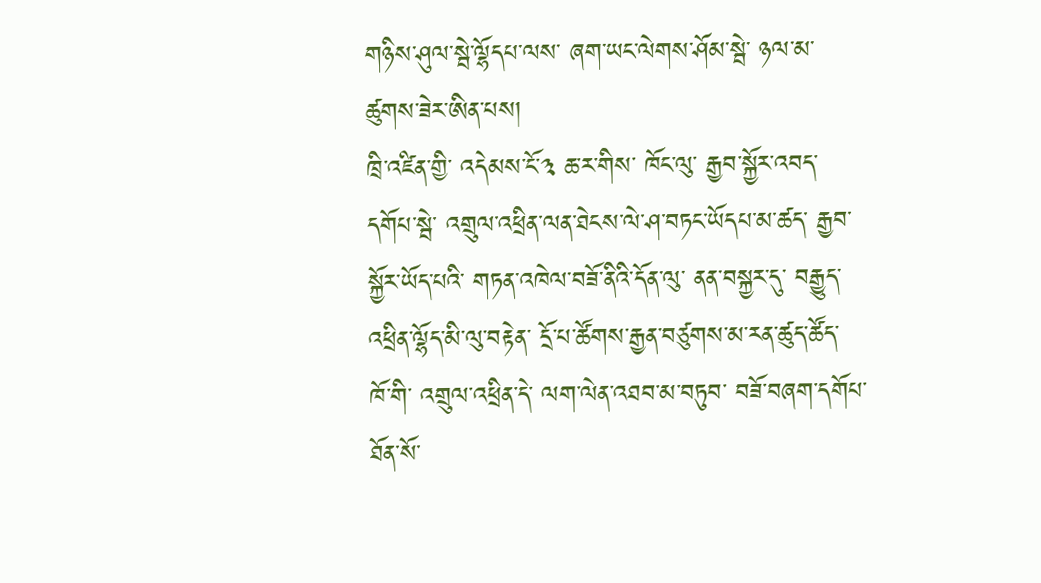གཉིས་ཤུལ་སྦེ་ལྷོདཔ་ལས་ ཞག་ཡང་ལེགས་ཤོམ་སྦེ་ ཉལ་མ་ཚུགས་ཟེར་ཨིན་པས།
ཁྲི་འཛིན་གྱི་ འདེམས་ངོ་༣ ཆ་ར་གིས་ ཁོང་ལུ་ རྒྱབ་སྐྱོར་འབད་དགོཔ་སྦེ་ འགྲུལ་འཕྲིན་ལན་ཐེངས་ལེ་ཤ་བཏང་ཡོདཔ་མ་ཚད་ རྒྱབ་སྐྱོར་ཡོད་པའི་ གཏན་འཁེལ་བཟོ་ནིའི་དོན་ལུ་ ནན་བསྐྱར་དུ་ བརྒྱུད་འཕྲིན་ལྷོད་མི་ལུ་བརྟེན་ དྲོ་པ་ཚོགས་རྒྱན་བཙུགས་མ་རན་ཚུད་ཚོད་ ཁོ་གི་ འགྲུལ་འཕྲིན་དེ་ ལག་ལེན་འཐབ་མ་བཏུབ་ བཟོ་བཞག་དགོཔ་ ཐོན་སོ་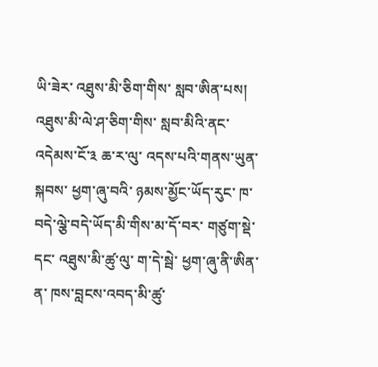ཡི་ཟེར་ འཐུས་མི་ཅིག་གིས་ སླབ་ཨིན་པས།
འཐུས་མི་ལེ་ཤ་ཅིག་གིས་ སླབ་མིའི་ནང་ འདེམས་ངོ་༣ ཆ་ར་ལུ་ འདས་པའི་གནས་ཡུན་སྐབས་ ཕྱག་ཞུ་བའི་ ཉམས་མྱོང་ཡོད་རུང་ ཁ་བདེ་ལྕེ་བདེ་ཡོད་མི་གིས་མ་དོ་བར་ གཙུག་སྡེ་དང་ འཐུས་མི་ཚུ་ལུ་ ག་དེ་སྦེ་ ཕྱག་ཞུ་ནི་ཨིན་ན་ ཁས་བླངས་འབད་མི་ཚུ་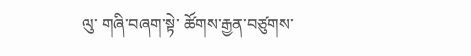ལུ་ གཞི་བཞག་སྟེ་ ཚོགས་རྒྱན་བཙུགས་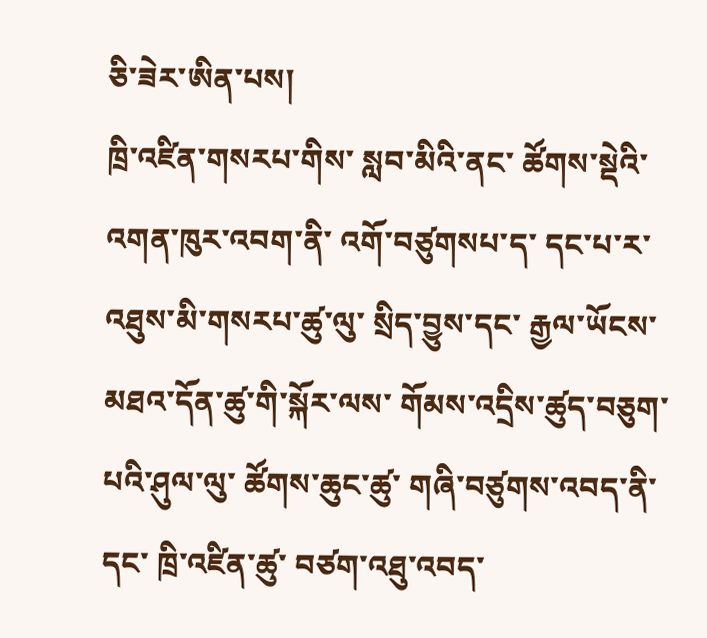ཅི་ཟེར་ཨིན་པས།
ཁྲི་འཛིན་གསརཔ་གིས་ སླབ་མིའི་ནང་ ཚོགས་སྡེའི་འགན་ཁུར་འབག་ནི་ འགོ་བཙུགསཔ་ད་ དང་པ་ར་ འཐུས་མི་གསརཔ་ཚུ་ལུ་ སྲིད་བྱུས་དང་ རྒྱལ་ཡོངས་མཐའ་དོན་ཚུ་གི་སྐོར་ལས་ གོམས་འདྲིས་ཚུད་བཅུག་པའི་ཤུལ་ལུ་ ཚོགས་ཆུང་ཚུ་ གཞི་བཙུགས་འབད་ནི་དང་ ཁྲི་འཛིན་ཚུ་ བཙག་འཐུ་འབད་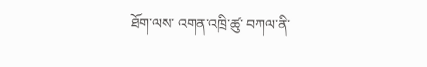ཐོག་ལས་ འགན་འཁྲི་ཚུ་ བཀལ་ནི་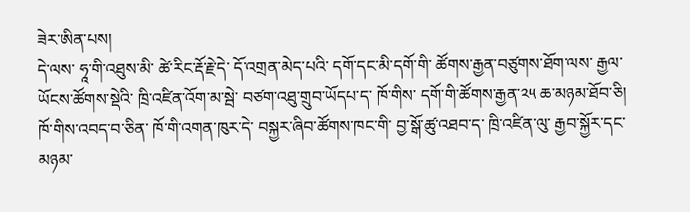ཟེར་ཨིན་པས།
དེ་ལས་ ཧཱ་གི་འཐུས་མི་ ཚེ་རིང་རྡོ་རྗེ་དེ་ དོ་འགྲན་མེད་པའི་ དགོ་དང་མི་དགོ་གི་ ཚོགས་རྒྱན་བཙུགས་ཐོག་ལས་ རྒྱལ་ཡོངས་ཚོགས་སྡེའི་ ཁྲི་འཛིན་འོག་མ་སྦེ་ བཙག་འཐུ་གྲུབ་ཡོདཔ་ད་ ཁོ་གིས་ དགོ་གི་ཚོགས་རྒྱན་༢༥ ཆ་མཉམ་ཐོབ་ཅི།
ཁོ་གིས་འབད་བ་ཅིན་ ཁོ་གི་འགན་ཁུར་དེ་ བསྐྱར་ཞིབ་ཚོགས་ཁང་གི་ བྱ་སྒོ་ཚུ་འཐབ་ད་ ཁྲི་འཛིན་ལུ་ རྒྱབ་སྐྱོར་དང་ མཉམ་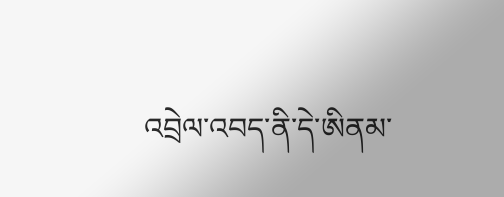འབྲེལ་འབད་ནི་དེ་ཨིནམ་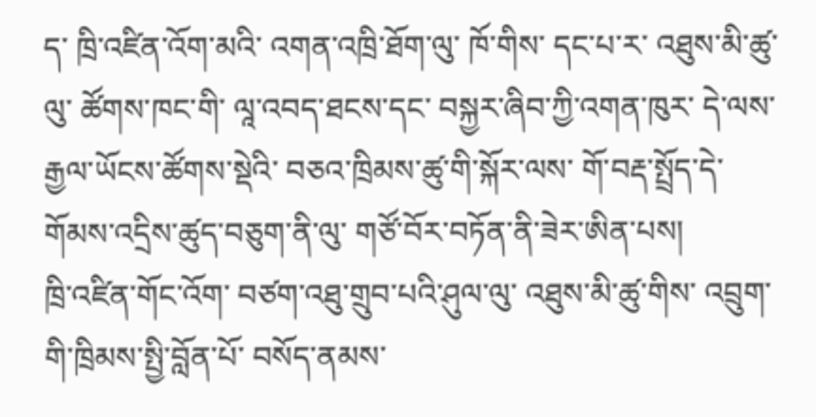ད་ ཁྲི་འཛིན་འོག་མའི་ འགན་འཁྲི་ཐོག་ལུ་ ཁོ་གིས་ དང་པ་ར་ འཐུས་མི་ཚུ་ལུ་ ཚོགས་ཁང་གི་ ལཱ་འབད་ཐངས་དང་ བསྐྱར་ཞིབ་ཀྱི་འགན་ཁུར་ དེ་ལས་ རྒྱལ་ཡོངས་ཚོགས་སྡེའི་ བཅའ་ཁྲིམས་ཚུ་གི་སྐོར་ལས་ གོ་བརྡ་སྤྲོད་དེ་ གོམས་འདྲིས་ཚུད་བཅུག་ནི་ལུ་ གཙོ་བོར་བཏོན་ནི་ཟེར་ཨིན་པས།
ཁྲི་འཛིན་གོང་འོག་ བཙག་འཐུ་གྲུབ་པའི་ཤུལ་ལུ་ འཐུས་མི་ཚུ་གིས་ འབྲུག་གི་ཁྲིམས་སྤྱི་བློན་པོ་ བསོད་ནམས་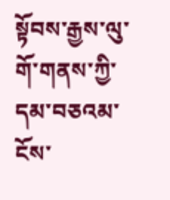སྟོབས་རྒྱས་ལུ་ གོ་གནས་ཀྱི་ དམ་བཅའམ་ ངོས་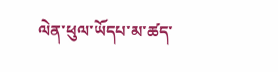ལེན་ཕུལ་ཡོདཔ་མ་ཚད་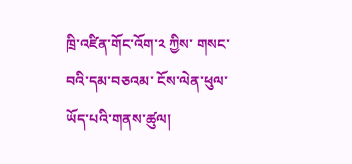ཁྲི་འཛིན་གོང་འོག་༢ ཀྱིས་ གསང་བའི་དམ་བཅའམ་ ངོས་ལེན་ཕུལ་ཡོད་པའི་གནས་ཚུལ།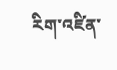རིག་འཛིན་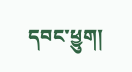དབང་ཕྱུག།